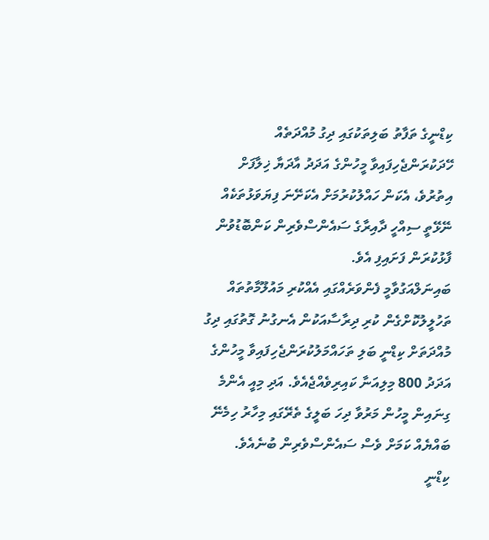ކިޑްނީގެ ތަފާތު ބަލިތަކުގައި ދިގު މުއްދަތެއް ހޭދަކުރަންޖެހިފައިވާ މީހުންގެ އަދަދު އާދަޔާ ޚިލާފަށް އިތުރުވެ، އެކަން ހައްލުކުރުމަށް އެކަށޭނަ ފިޔަވަޅުތަކެއް ނޭޅޭތީ ސިއްހީ ދާއިރާގެ ސައެންސްވެރިން ކަންބޮޑުވުން ފާޅުކުރަން ފަށައިފި އެވެ.
ބައިނަލްއަގުވާމީ ފެންވަރެއްގައި އެއްކުރި މައުލޫމާތުތައް ތަހުލީލުކޮށްގެން ކުރި ދިރާސާއަކުން އެނގުނު ގޮތުގައި ދިގު މުއްދަތަށް ކިޑްނީ ބަލި ތަހައްމަލުކުރަންޖެހިފައިވާ މީހުންގެ އަދަދު 800 މިލިއަނާ ކައިރިވެއްޖެއެވެ. އަދި މިއީ އެންމެ ގިނައިން މީހުން މަރުވާ ދިހަ ބަލީގެ ތެރޭގައި މިހާރު ހިމެނޭ ބައްޔެއް ކަމަށް ވެސް ސައެންސްވެރިން ބުނެއެވެ.
ކިޑްނީ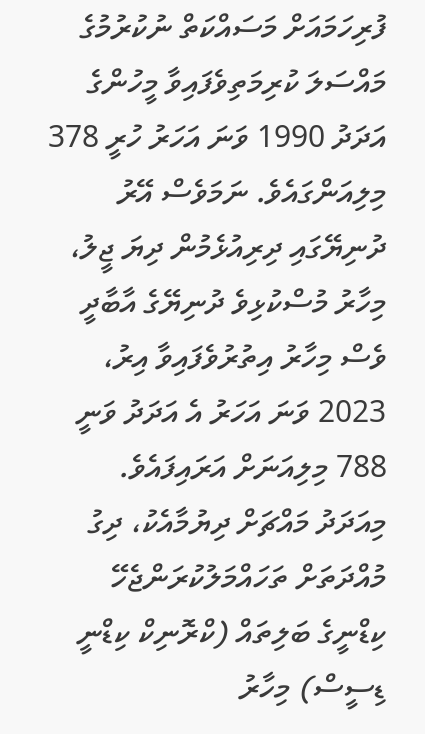ފުރިހަމައަށް މަސައްކަތް ނުކުރުމުގެ މައްސަލަ ކުރިމަތިވެފައިވާ މީހުންގެ އަދަދު 1990 ވަނަ އަހަރު ހުރީ 378 މިލިއަންގައެވެ. ނަމަވެސް އޭރު ދުނިޔޭގައި ދިރިއުޅެމުން ދިޔަ ޖީލު، މިހާރު މުސްކުޅިވެ ދުނިޔޭގެ އާބާދީ ވެސް މިހާރު އިތުރުވެފައިވާ އިރު، 2023 ވަނަ އަހަރު އެ އަދަދު ވަނީ 788 މިލިއަނަށް އަރައިފައެވެ.
މިއަދަދު މައްޗަށް ދިޔުމާއެކު، ދިގު މުއްދަތަށް ތަހައްމަލުކުރަންޖެހޭ ކިޑްނީގެ ބަލިތައް (ކްރޮނިކް ކިޑްނީ ޑިސީސް) މިހާރު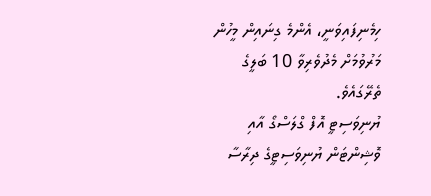ހިމެނިފައިވަނީ، އެންމެ ގިނައިން މީހުން މަރުވުމަށް މެދުވެރިވާ 10 ބަލީގެ ތެރޭގައެވެ.
ޔުނިވަސިޓީ އޮފް ގްލަސްގޯ އާއި ވޮޝިންޓަން ޔުނިވަސިޓީގެ ދިރާސާ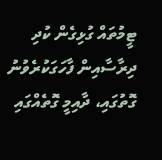ޓީމުތައް ގުޅިގެން ކުދި ދިރާސާއިން ފާހަގަކުރެވުނު ގޮތުގައި، ދާއިމީ ގޮތެއްގައި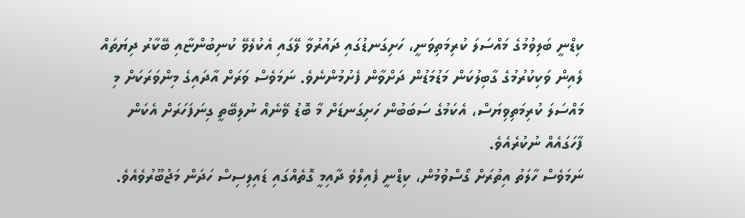ކިޑްނީ ބަލިވުމުގެ މައްސަލަ ކުރިމަތިވަނީ، ހަށިގަނޑުގައި ދައުރުވާ ލޭގައި އެކުލެވޭ ކުނިބުންޏާއި ބޭކާރު ދިޔަތައް ލެއިން ވަކިކުރުމުގެ ގާބިލުކަން މަޑުމަޑުން ދަށްވާން ފެށުމުންނެވެ. ނަމަވެސް ވަރަށް އާދައިގެ މިންވަރަކަށް މި މައްސަލަ ކުރިމަތިވިޔަސް، އެކަމުގެ ސަބަބުން ހަށިގަނޑަށް މާ ބޮޑު ވޭނެއް ނުލިބޭތީ ގިނަފަހަރަށް އެކަން ފާހަގައެއް ނުކުރެއެވެ.
ނަމަވެސް ހާލަތު އިތުރަށް ގޯސްވުމުން، ކިޑްނީ ފެއިލްވެ ދާއިމީ ގޮތެއްގައި ޑައިލިސިސް ހަދަން މަޖުބޫރުވެއެވެ.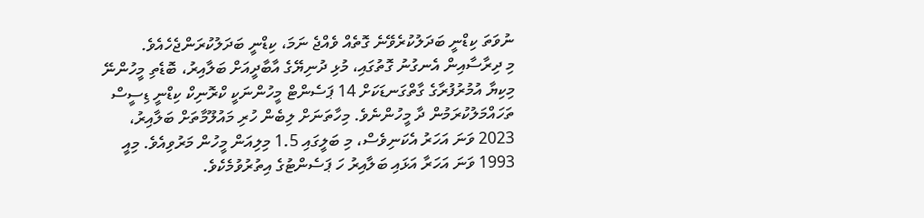ނުވަތަ ކިޑްނީ ބަދަލުކުރެވޭނެ ގޮތެއް ވެއްޖެ ނަމަ، ކިޑްނީ ބަދަލުކުރަންޖެހެއެވެ.
މި ދިރާސާއިން އެނގުނު ގޮތުގައި، މުޅި ދުނިޔޭގެ އާބާދީއަށް ބަލާއިރު، ބޮޑެތި މީހުންނޭ މިކިޔާ އުމުރުފުރާގެ ގާތްގަނޑަކަށް 14 ޕަސެންޓް މީހުންނަކީ ކްރޮނިކް ކިޑްނީ ޑިސީސް ތަހައްމަލުކުރަމުން ދާ މީހުންނެވެ. މިހާތަނަށް ލިބެން ހުރި މައުލޫމާތަށް ބަލާއިރު، 2023 ވަނަ އަހަރު އެކަނިވެސް، މި ބަލީގައި 1.5 މިލިއަން މީހުން މަރުވިއެވެ. މިއީ 1993 ވަނަ އަހަރާ އަޅައި ބަލާއިރު ހަ ޕަސެންޓުގެ އިތުރުވުމެކެވެ.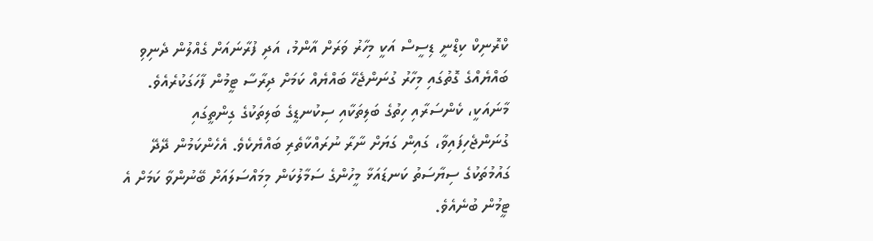ކްރޮނިކް ކިޑްނީ ޑިސީސް އަކީ މިހާރު ވަރަށް އާންމު، އަދި ފުރާނައަށް ގެއްލުން ދެނިވި ބައްޔެއްގެ ގޮތުގައި މިހާރު ގުނަންޖެހޭ ބައްޔެއް ކަމަށް ދިރާސާ ޓީމުން ފާހަގަކުރެއެވެ. މާނައަކީ، ކެންސަރާއި ހިތުގެ ބަލިތަކާއި ސިކުނޑީގެ ބަލިތަކުގެ ގިންތީގައި ގުނަންޖެހިފައިވާ، ގައިން ގަޔަށް ނާރާ ނުރައްކާތެރި ބައްޔެކެވެ. އެހެންކަމުން ދޭދޭ ގައުމުތަކުގެ ސިޔާސަތު ކަނޑައަޅާ މީހުންގެ ސަމާލުކަން މިމައްސަލައަށް ބޭނުންވާ ކަމަށް އެ ޓީމުން ބުނެއެވެ.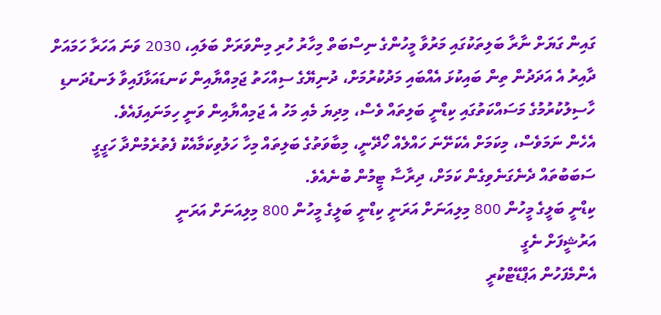ގައިން ގަޔަށް ނާރާ ބަލިތަކުގައި މަރުވާ މީހުންގެ ނިސްބަތް މިހާރު ހުރި މިންވަރަށް ބަލައި، 2030 ވަނަ އަހަރާ ހަމައަށް ދާއިރު އެ އަދަދުން ތިން ބައިކުޅަ އެއްބައި މަދުކުރުމަށް، ދުނިޔޭގެ ސިއްހަތު ޖަމިއްޔާއިން ކަނޑައަޅާފައިވާ ލަނޑުދަނޑި ހާސިލުކުރުމުގެ މަސައްކަތުގައި ކިޑްނީ ބަލިތައް ވެސް، މިދިޔަ މެއި މަހު އެ ޖަމިއްޔާއިން ވަނީ ހިމަނައިފައެވެ.
އެހެން ނަމަވެސް، މިކަމަށް އެކަށޭނަ ހައްލެއް ހޯދޭނީ، މިބާވަތުގެ ބަލިތައް މިހާ ހަލުވިކަމާއެކު ފެތުރެމުންދާ ހަގީގީ ސަބަބުތައް ދެނެގަނެވިގެން ކަމަށް، ދިރާސާ ޓީމުން ބުނެއެވެ.
ކިޑްނީ ބަލީގެ މީހުން 800 މިލިއަނަށް އަރަނީ ކިޑްނީ ބަލީގެ މީހުން 800 މިލިއަނަށް އަރަނީ
އަރުޝީފަށް ނެގީ
އެންމެފަހުން އަޕްޑޭޓްކުރީ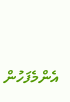އެންމެފަހުން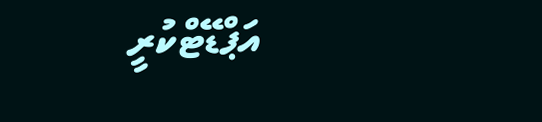އަޕްޑޭޓްކުރީ